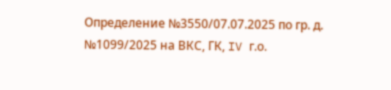Определение №3550/07.07.2025 по гр. д. №1099/2025 на ВКС, ГК, IV г.о.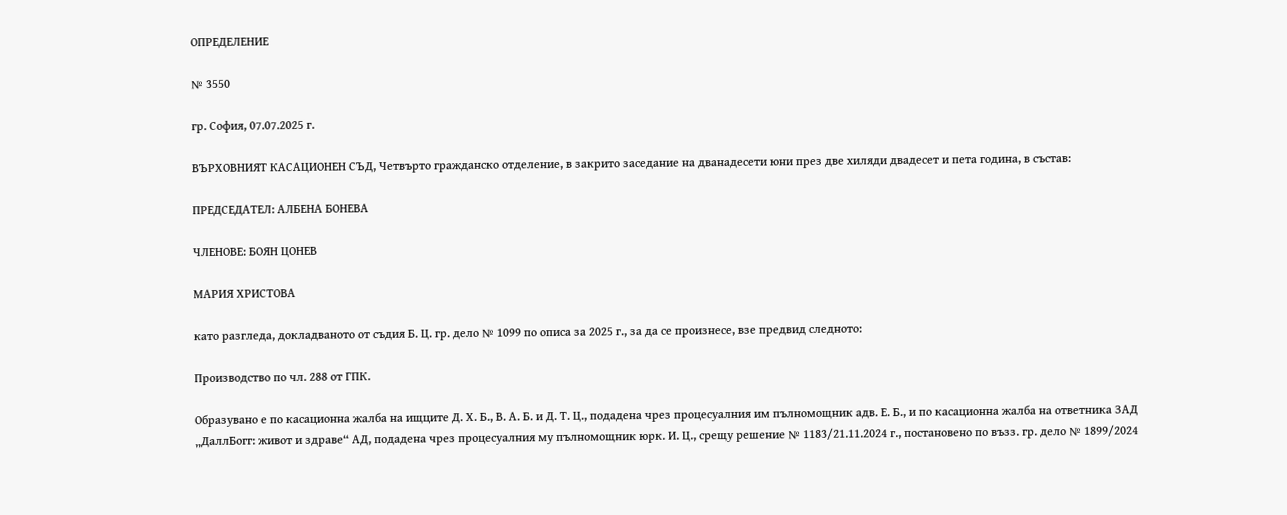ОПРЕДЕЛЕНИЕ

№ 3550

гр. София, 07.07.2025 г.

ВЪРХОВНИЯТ КАСАЦИОНЕН СЪД, Четвърто гражданско отделение, в закрито заседание на дванадесети юни през две хиляди двадесет и пета година, в състав:

ПРЕДСЕДАТЕЛ: АЛБЕНА БОНЕВА

ЧЛЕНОВЕ: БОЯН ЦОНЕВ

МАРИЯ ХРИСТОВА

като разгледа, докладваното от съдия Б. Ц. гр. дело № 1099 по описа за 2025 г., за да се произнесе, взе предвид следното:

Производство по чл. 288 от ГПК.

Образувано е по касационна жалба на ищците Д. Х. Б., В. А. Б. и Д. Т. Ц., подадена чрез процесуалния им пълномощник адв. Е. Б., и по касационна жалба на ответника ЗАД „ДаллБогг: живот и здраве“ АД, подадена чрез процесуалния му пълномощник юрк. И. Ц., срещу решение № 1183/21.11.2024 г., постановено по възз. гр. дело № 1899/2024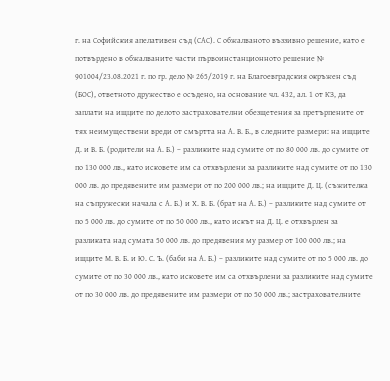г. на Софийския апелативен съд (САС). С обжалваното въззивно решение, като е потвърдено в обжалваните части първоинстанционното решение № 901004/23.08.2021 г. по гр. дело № 265/2019 г. на Благоевградския окръжен съд (БОС), ответното дружество е осъдено, на основание чл. 432, ал. 1 от КЗ, да заплати на ищците по делото застрахователни обезщетения за претърпените от тях неимуществени вреди от смъртта на А. В. Б., в следните размери: на ищците Д. и В. Б. (родители на А. Б.) – разликите над сумите от по 80 000 лв. до сумите от по 130 000 лв., като исковете им са отхвърлени за разликите над сумите от по 130 000 лв. до предявените им размери от по 200 000 лв.; на ищците Д. Ц. (съжителка на съпружески начала с А. Б.) и Х. В. Б. (брат на А. Б.) – разликите над сумите от по 5 000 лв. до сумите от по 50 000 лв., като искът на Д. Ц. е отхвърлен за разликата над сумата 50 000 лв. до предявения му размер от 100 000 лв.; на ищците М. В. Б. и Ю. С. Ъ. (баби на А. Б.) – разликите над сумите от по 5 000 лв. до сумите от по 30 000 лв., като исковете им са отхвърлени за разликите над сумите от по 30 000 лв. до предявените им размери от по 50 000 лв.; застрахователните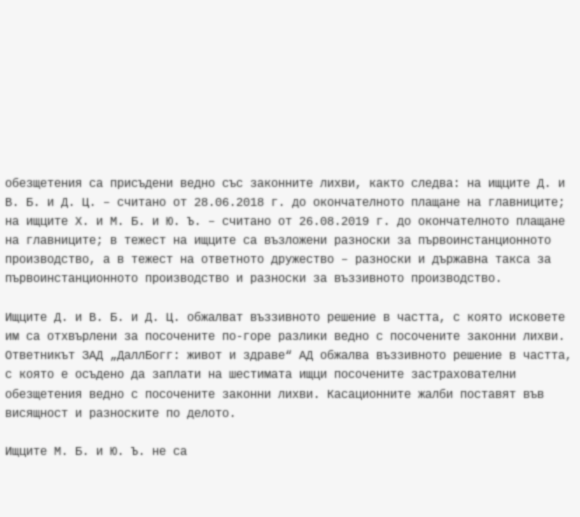обезщетения са присъдени ведно със законните лихви, както следва: на ищците Д. и В. Б. и Д. Ц. – считано от 28.06.2018 г. до окончателното плащане на главниците; на ищците Х. и М. Б. и Ю. Ъ. – считано от 26.08.2019 г. до окончателното плащане на главниците; в тежест на ищците са възложени разноски за първоинстанционното производство, а в тежест на ответното дружество – разноски и държавна такса за първоинстанционното производство и разноски за въззивното производство.

Ищците Д. и В. Б. и Д. Ц. обжалват въззивното решение в частта, с която исковете им са отхвърлени за посочените по-горе разлики ведно с посочените законни лихви. Ответникът ЗАД „ДаллБогг: живот и здраве“ АД обжалва въззивното решение в частта, с която е осъдено да заплати на шестимата ищци посочените застрахователни обезщетения ведно с посочените законни лихви. Касационните жалби поставят във висящност и разноските по делото.

Ищците М. Б. и Ю. Ъ. не са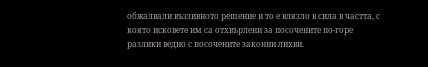обжалвали въззивното решение и то е влязло в сила в частта, с която исковете им са отхвърлени за посочените по-горе разлики ведно с посочените законни лихви.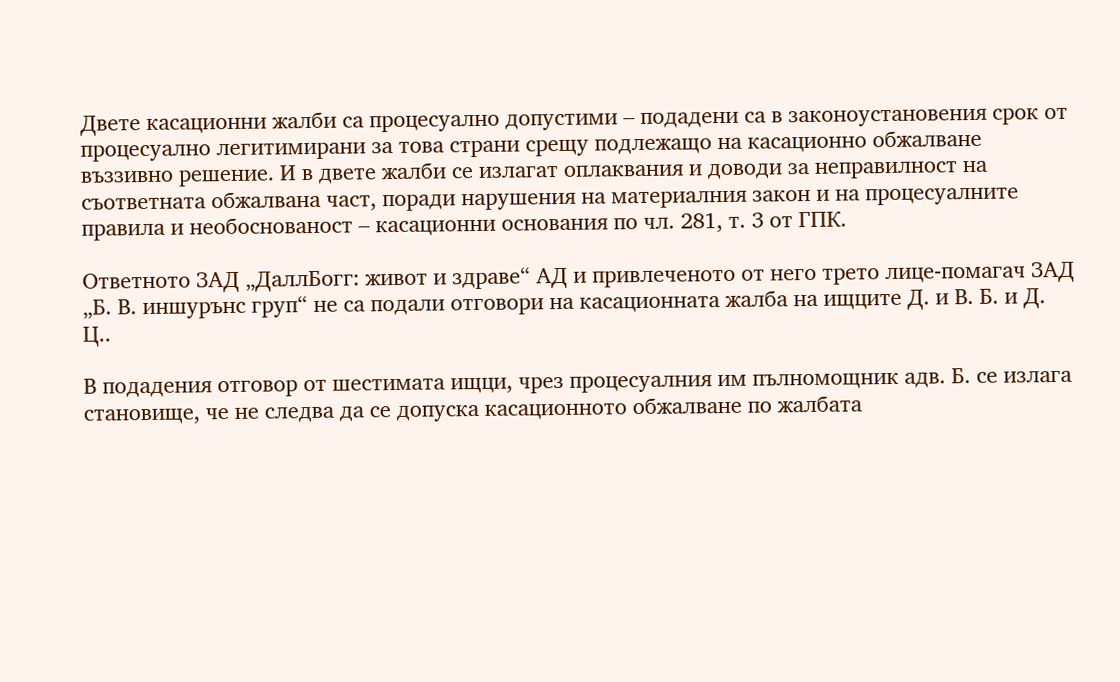Двете касационни жалби са процесуално допустими – подадени са в законоустановения срок от процесуално легитимирани за това страни срещу подлежащо на касационно обжалване въззивно решение. И в двете жалби се излагат оплаквания и доводи за неправилност на съответната обжалвана част, поради нарушения на материалния закон и на процесуалните правила и необоснованост – касационни основания по чл. 281, т. 3 от ГПК.

Ответното ЗАД „ДаллБогг: живот и здраве“ АД и привлеченото от него трето лице-помагач ЗАД „Б. В. иншурънс груп“ не са подали отговори на касационната жалба на ищците Д. и В. Б. и Д. Ц..

В подадения отговор от шестимата ищци, чрез процесуалния им пълномощник адв. Б. се излага становище, че не следва да се допуска касационното обжалване по жалбата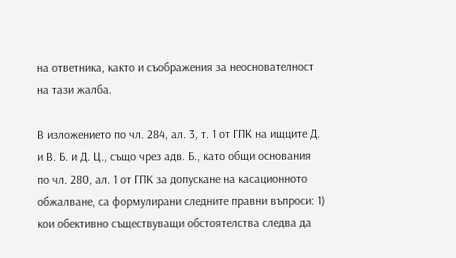на ответника, както и съображения за неоснователност на тази жалба.

В изложението по чл. 284, ал. 3, т. 1 от ГПК на ищците Д. и В. Б. и Д. Ц., също чрез адв. Б., като общи основания по чл. 280, ал. 1 от ГПК за допускане на касационното обжалване, са формулирани следните правни въпроси: 1) кои обективно съществуващи обстоятелства следва да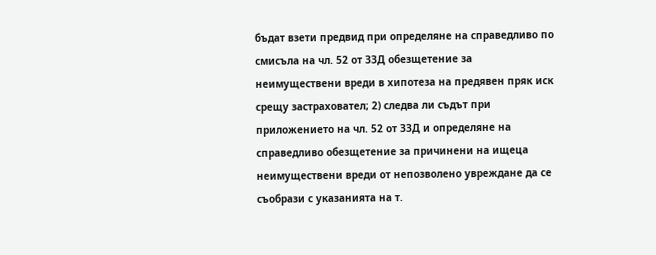бъдат взети предвид при определяне на справедливо по смисъла на чл. 52 от ЗЗД обезщетение за неимуществени вреди в хипотеза на предявен пряк иск срещу застраховател; 2) следва ли съдът при приложението на чл. 52 от ЗЗД и определяне на справедливо обезщетение за причинени на ищеца неимуществени вреди от непозволено увреждане да се съобрази с указанията на т.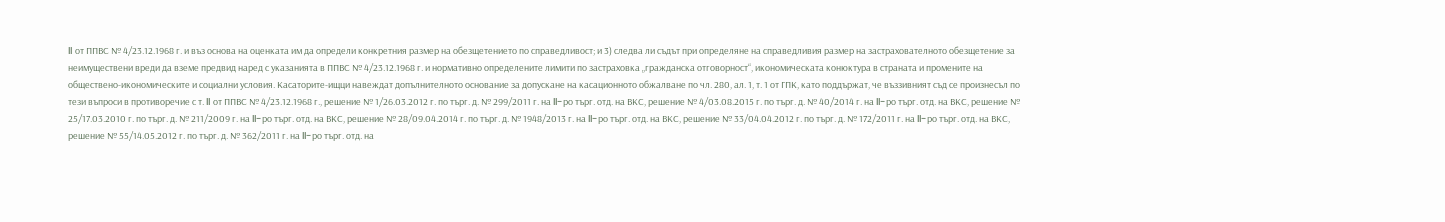II от ППВС № 4/23.12.1968 г. и въз основа на оценката им да определи конкретния размер на обезщетението по справедливост; и 3) следва ли съдът при определяне на справедливия размер на застрахователното обезщетение за неимуществени вреди да вземе предвид наред с указанията в ППВС № 4/23.12.1968 г. и нормативно определените лимити по застраховка „гражданска отговорност“, икономическата конюктура в страната и промените на обществено-икономическите и социални условия. Касаторите-ищци навеждат допълнителното основание за допускане на касационното обжалване по чл. 280, ал. 1, т. 1 от ГПК, като поддържат, че въззивният съд се произнесъл по тези въпроси в противоречие с т. II от ППВС № 4/23.12.1968 г., решение № 1/26.03.2012 г. по търг. д. № 299/2011 г. на II-ро търг. отд. на ВКС, решение № 4/03.08.2015 г. по търг. д. № 40/2014 г. на II-ро търг. отд. на ВКС, решение № 25/17.03.2010 г. по търг. д. № 211/2009 г. на II-ро търг. отд. на ВКС, решение № 28/09.04.2014 г. по търг. д. № 1948/2013 г. на II-ро търг. отд. на ВКС, решение № 33/04.04.2012 г. по търг. д. № 172/2011 г. на II-ро търг. отд. на ВКС, решение № 55/14.05.2012 г. по търг. д. № 362/2011 г. на II-ро търг. отд. на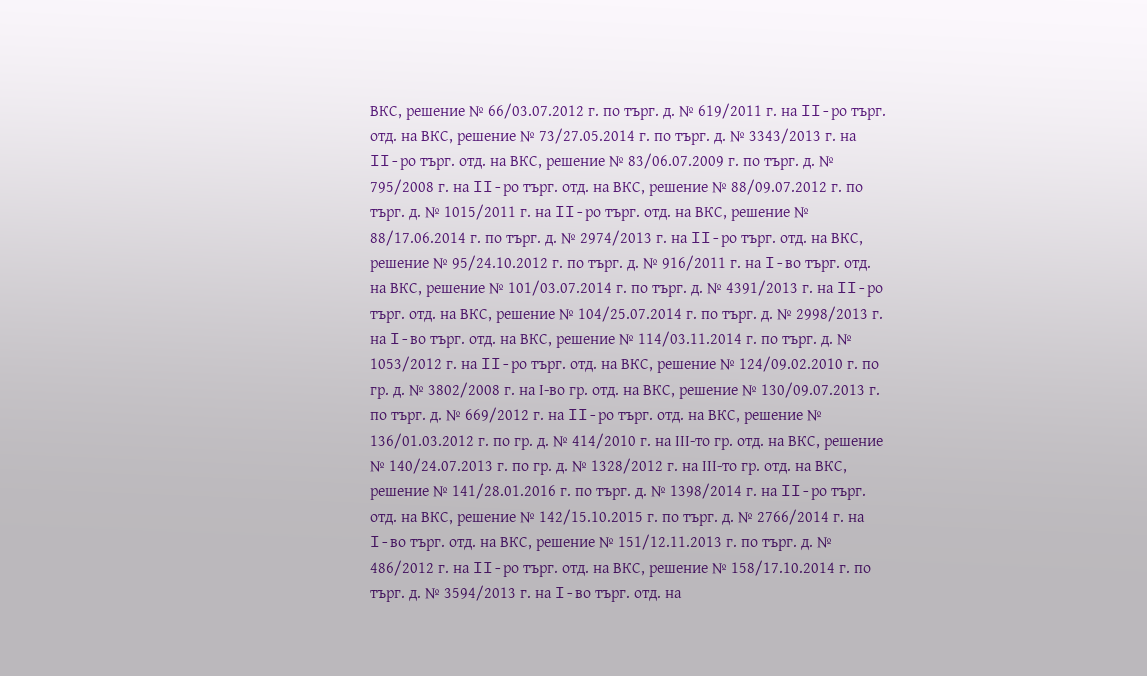ВКС, решение № 66/03.07.2012 г. по търг. д. № 619/2011 г. на II-ро търг. отд. на ВКС, решение № 73/27.05.2014 г. по търг. д. № 3343/2013 г. на II-ро търг. отд. на ВКС, решение № 83/06.07.2009 г. по търг. д. № 795/2008 г. на II-ро търг. отд. на ВКС, решение № 88/09.07.2012 г. по търг. д. № 1015/2011 г. на II-ро търг. отд. на ВКС, решение № 88/17.06.2014 г. по търг. д. № 2974/2013 г. на II-ро търг. отд. на ВКС, решение № 95/24.10.2012 г. по търг. д. № 916/2011 г. на I-во търг. отд. на ВКС, решение № 101/03.07.2014 г. по търг. д. № 4391/2013 г. на II-ро търг. отд. на ВКС, решение № 104/25.07.2014 г. по търг. д. № 2998/2013 г. на I-во търг. отд. на ВКС, решение № 114/03.11.2014 г. по търг. д. № 1053/2012 г. на II-ро търг. отд. на ВКС, решение № 124/09.02.2010 г. по гр. д. № 3802/2008 г. на І-во гр. отд. на ВКС, решение № 130/09.07.2013 г. по търг. д. № 669/2012 г. на II-ро търг. отд. на ВКС, решение № 136/01.03.2012 г. по гр. д. № 414/2010 г. на ІІІ-то гр. отд. на ВКС, решение № 140/24.07.2013 г. по гр. д. № 1328/2012 г. на ІІІ-то гр. отд. на ВКС, решение № 141/28.01.2016 г. по търг. д. № 1398/2014 г. на II-ро търг. отд. на ВКС, решение № 142/15.10.2015 г. по търг. д. № 2766/2014 г. на I-во търг. отд. на ВКС, решение № 151/12.11.2013 г. по търг. д. № 486/2012 г. на II-ро търг. отд. на ВКС, решение № 158/17.10.2014 г. по търг. д. № 3594/2013 г. на I-во търг. отд. на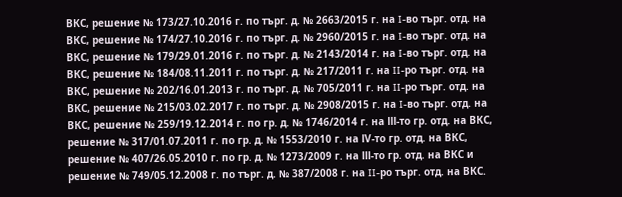ВКС, решение № 173/27.10.2016 г. по търг. д. № 2663/2015 г. на I-во търг. отд. на ВКС, решение № 174/27.10.2016 г. по търг. д. № 2960/2015 г. на I-во търг. отд. на ВКС, решение № 179/29.01.2016 г. по търг. д. № 2143/2014 г. на I-во търг. отд. на ВКС, решение № 184/08.11.2011 г. по търг. д. № 217/2011 г. на II-ро търг. отд. на ВКС, решение № 202/16.01.2013 г. по търг. д. № 705/2011 г. на II-ро търг. отд. на ВКС, решение № 215/03.02.2017 г. по търг. д. № 2908/2015 г. на I-во търг. отд. на ВКС, решение № 259/19.12.2014 г. по гр. д. № 1746/2014 г. на ІІІ-то гр. отд. на ВКС, решение № 317/01.07.2011 г. по гр. д. № 1553/2010 г. на ІV-то гр. отд. на ВКС, решение № 407/26.05.2010 г. по гр. д. № 1273/2009 г. на ІІІ-то гр. отд. на ВКС и решение № 749/05.12.2008 г. по търг. д. № 387/2008 г. на II-ро търг. отд. на ВКС.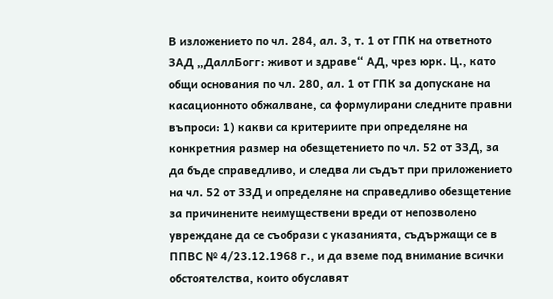В изложението по чл. 284, ал. 3, т. 1 от ГПК на ответното ЗАД „ДаллБогг: живот и здраве“ АД, чрез юрк. Ц., като общи основания по чл. 280, ал. 1 от ГПК за допускане на касационното обжалване, са формулирани следните правни въпроси: 1) какви са критериите при определяне на конкретния размер на обезщетението по чл. 52 от ЗЗД, за да бъде справедливо, и следва ли съдът при приложението на чл. 52 от ЗЗД и определяне на справедливо обезщетение за причинените неимуществени вреди от непозволено увреждане да се съобрази с указанията, съдържащи се в ППВС № 4/23.12.1968 г., и да вземе под внимание всички обстоятелства, които обуславят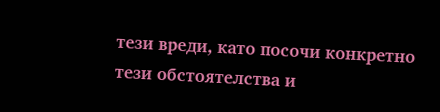тези вреди, като посочи конкретно тези обстоятелства и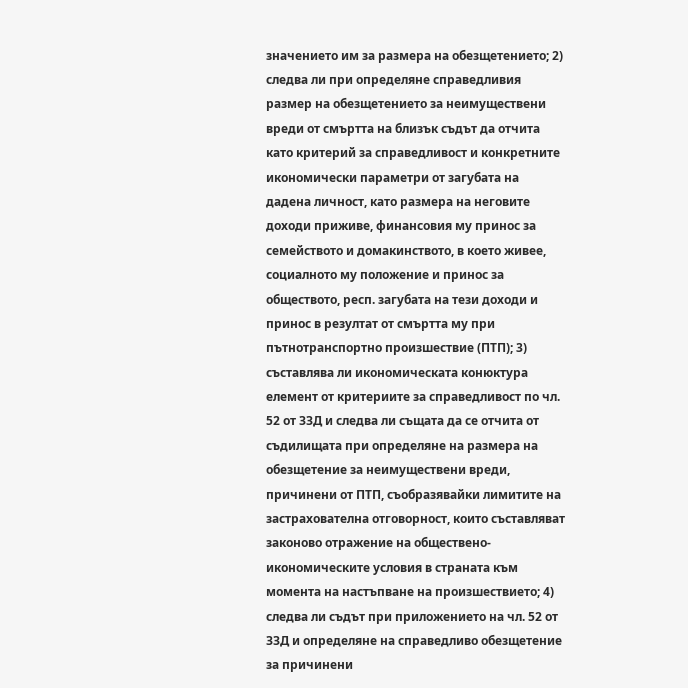значението им за размера на обезщетението; 2) следва ли при определяне справедливия размер на обезщетението за неимуществени вреди от смъртта на близък съдът да отчита като критерий за справедливост и конкретните икономически параметри от загубата на дадена личност, като размера на неговите доходи приживе, финансовия му принос за семейството и домакинството, в което живее, социалното му положение и принос за обществото, респ. загубата на тези доходи и принос в резултат от смъртта му при пътнотранспортно произшествие (ПТП); 3) съставлява ли икономическата конюктура елемент от критериите за справедливост по чл. 52 от ЗЗД и следва ли същата да се отчита от съдилищата при определяне на размера на обезщетение за неимуществени вреди, причинени от ПТП, съобразявайки лимитите на застрахователна отговорност, които съставляват законово отражение на обществено-икономическите условия в страната към момента на настъпване на произшествието; 4) следва ли съдът при приложението на чл. 52 от ЗЗД и определяне на справедливо обезщетение за причинени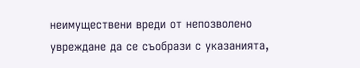неимуществени вреди от непозволено увреждане да се съобрази с указанията,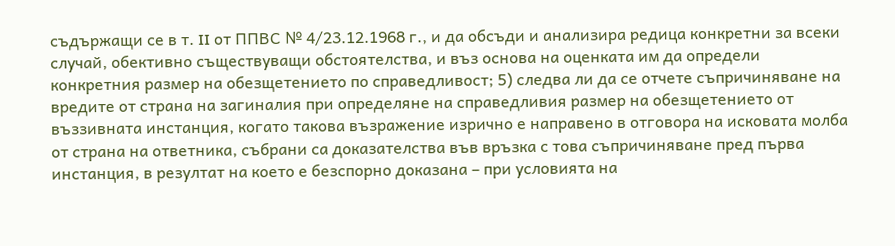съдържащи се в т. II от ППВС № 4/23.12.1968 г., и да обсъди и анализира редица конкретни за всеки случай, обективно съществуващи обстоятелства, и въз основа на оценката им да определи конкретния размер на обезщетението по справедливост; 5) следва ли да се отчете съпричиняване на вредите от страна на загиналия при определяне на справедливия размер на обезщетението от въззивната инстанция, когато такова възражение изрично е направено в отговора на исковата молба от страна на ответника, събрани са доказателства във връзка с това съпричиняване пред първа инстанция, в резултат на което е безспорно доказана – при условията на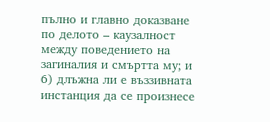пълно и главно доказване по делото – каузалност между поведението на загиналия и смъртта му; и 6) длъжна ли е въззивната инстанция да се произнесе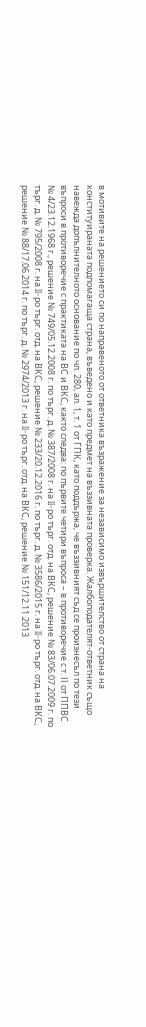в мотивите на решението си по направеното от ответника възражение за независимо извършителство от страна на конституираната подпомагаща страна, въведено и като предмет на въззивната проверка. Жалбоподателят-ответник също навежда допълнителното основание по чл. 280, ал. 1, т. 1 от ГПК, като поддържа, че въззивният съд се произнесъл по тези въпроси в противоречие с практиката на ВС и ВКС, както следва: по първите четири въпроса – в противоречие с т. ІІ от ППВС № 4/23.12.1968 г., решение № 749/05.12.2008 г. по търг. д. № 387/2008 г. на II-ро търг. отд. на ВКС, решение № 83/06.07.2009 г. по търг. д. № 795/2008 г. на II-ро търг. отд. на ВКС, решение № 233/20.12.2016 г. по търг. д. № 3586/2015 г. на II-ро търг. отд. на ВКС, решение № 88/17.06.2014 г. по търг. д. № 2974/2013 г. на II-ро търг. отд. на ВКС, решение № 151/12.11.2013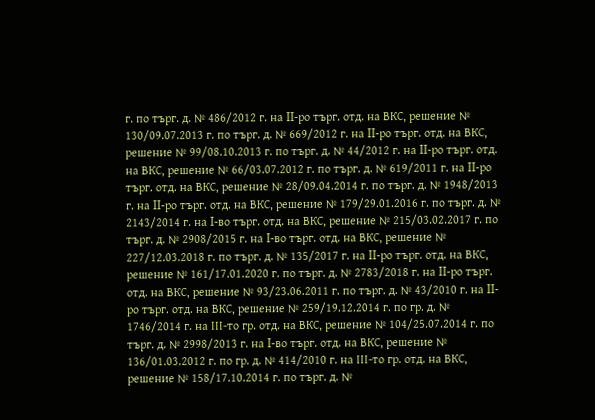г. по търг. д. № 486/2012 г. на II-ро търг. отд. на ВКС, решение № 130/09.07.2013 г. по търг. д. № 669/2012 г. на II-ро търг. отд. на ВКС, решение № 99/08.10.2013 г. по търг. д. № 44/2012 г. на II-ро търг. отд. на ВКС, решение № 66/03.07.2012 г. по търг. д. № 619/2011 г. на II-ро търг. отд. на ВКС, решение № 28/09.04.2014 г. по търг. д. № 1948/2013 г. на II-ро търг. отд. на ВКС, решение № 179/29.01.2016 г. по търг. д. № 2143/2014 г. на I-во търг. отд. на ВКС, решение № 215/03.02.2017 г. по търг. д. № 2908/2015 г. на I-во търг. отд. на ВКС, решение № 227/12.03.2018 г. по търг. д. № 135/2017 г. на II-ро търг. отд. на ВКС, решение № 161/17.01.2020 г. по търг. д. № 2783/2018 г. на II-ро търг. отд. на ВКС, решение № 93/23.06.2011 г. по търг. д. № 43/2010 г. на II-ро търг. отд. на ВКС, решение № 259/19.12.2014 г. по гр. д. № 1746/2014 г. на ІІІ-то гр. отд. на ВКС, решение № 104/25.07.2014 г. по търг. д. № 2998/2013 г. на I-во търг. отд. на ВКС, решение № 136/01.03.2012 г. по гр. д. № 414/2010 г. на ІІІ-то гр. отд. на ВКС, решение № 158/17.10.2014 г. по търг. д. №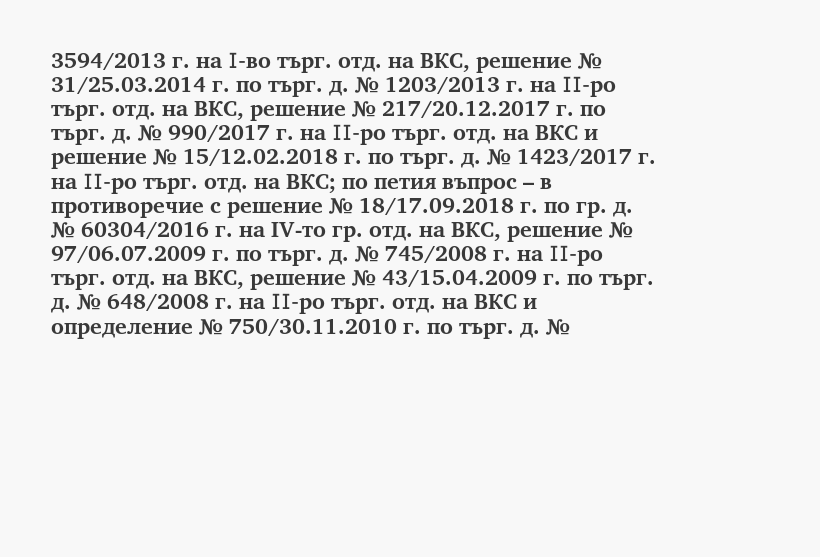3594/2013 г. на I-во търг. отд. на ВКС, решение № 31/25.03.2014 г. по търг. д. № 1203/2013 г. на II-ро търг. отд. на ВКС, решение № 217/20.12.2017 г. по търг. д. № 990/2017 г. на II-ро търг. отд. на ВКС и решение № 15/12.02.2018 г. по търг. д. № 1423/2017 г. на II-ро търг. отд. на ВКС; по петия въпрос – в противоречие с решение № 18/17.09.2018 г. по гр. д. № 60304/2016 г. на ІV-то гр. отд. на ВКС, решение № 97/06.07.2009 г. по търг. д. № 745/2008 г. на II-ро търг. отд. на ВКС, решение № 43/15.04.2009 г. по търг. д. № 648/2008 г. на II-ро търг. отд. на ВКС и определение № 750/30.11.2010 г. по търг. д. №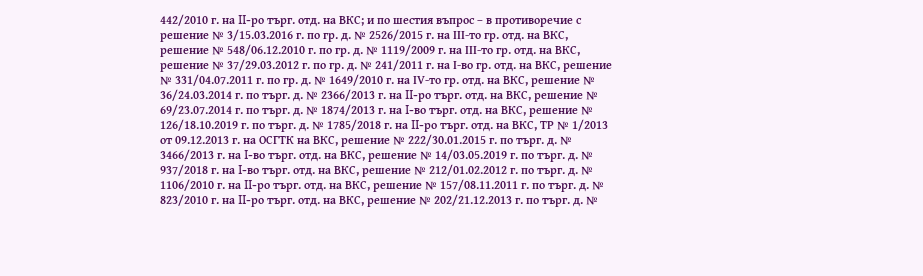442/2010 г. на II-ро търг. отд. на ВКС; и по шестия въпрос – в противоречие с решение № 3/15.03.2016 г. по гр. д. № 2526/2015 г. на ІІІ-то гр. отд. на ВКС, решение № 548/06.12.2010 г. по гр. д. № 1119/2009 г. на ІІІ-то гр. отд. на ВКС, решение № 37/29.03.2012 г. по гр. д. № 241/2011 г. на І-во гр. отд. на ВКС, решение № 331/04.07.2011 г. по гр. д. № 1649/2010 г. на ІV-то гр. отд. на ВКС, решение № 36/24.03.2014 г. по търг. д. № 2366/2013 г. на II-ро търг. отд. на ВКС, решение № 69/23.07.2014 г. по търг. д. № 1874/2013 г. на I-во търг. отд. на ВКС, решение № 126/18.10.2019 г. по търг. д. № 1785/2018 г. на II-ро търг. отд. на ВКС, ТР № 1/2013 от 09.12.2013 г. на ОСГТК на ВКС, решение № 222/30.01.2015 г. по търг. д. № 3466/2013 г. на I-во търг. отд. на ВКС, решение № 14/03.05.2019 г. по търг. д. № 937/2018 г. на I-во търг. отд. на ВКС, решение № 212/01.02.2012 г. по търг. д. № 1106/2010 г. на II-ро търг. отд. на ВКС, решение № 157/08.11.2011 г. по търг. д. № 823/2010 г. на II-ро търг. отд. на ВКС, решение № 202/21.12.2013 г. по търг. д. №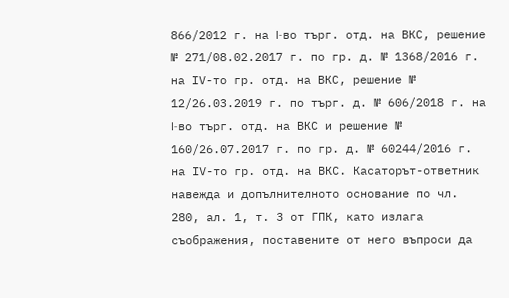866/2012 г. на I-во търг. отд. на ВКС, решение № 271/08.02.2017 г. по гр. д. № 1368/2016 г. на ІV-то гр. отд. на ВКС, решение № 12/26.03.2019 г. по търг. д. № 606/2018 г. на I-во търг. отд. на ВКС и решение № 160/26.07.2017 г. по гр. д. № 60244/2016 г. на ІV-то гр. отд. на ВКС. Касаторът-ответник навежда и допълнителното основание по чл. 280, ал. 1, т. 3 от ГПК, като излага съображения, поставените от него въпроси да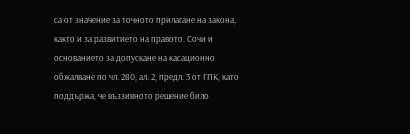са от значение за точното прилагане на закона, както и за развитието на правото. Сочи и основанието за допускане на касационно обжалване по чл. 280, ал. 2, предл. 3 от ГПК, като поддържа, че въззивното решение било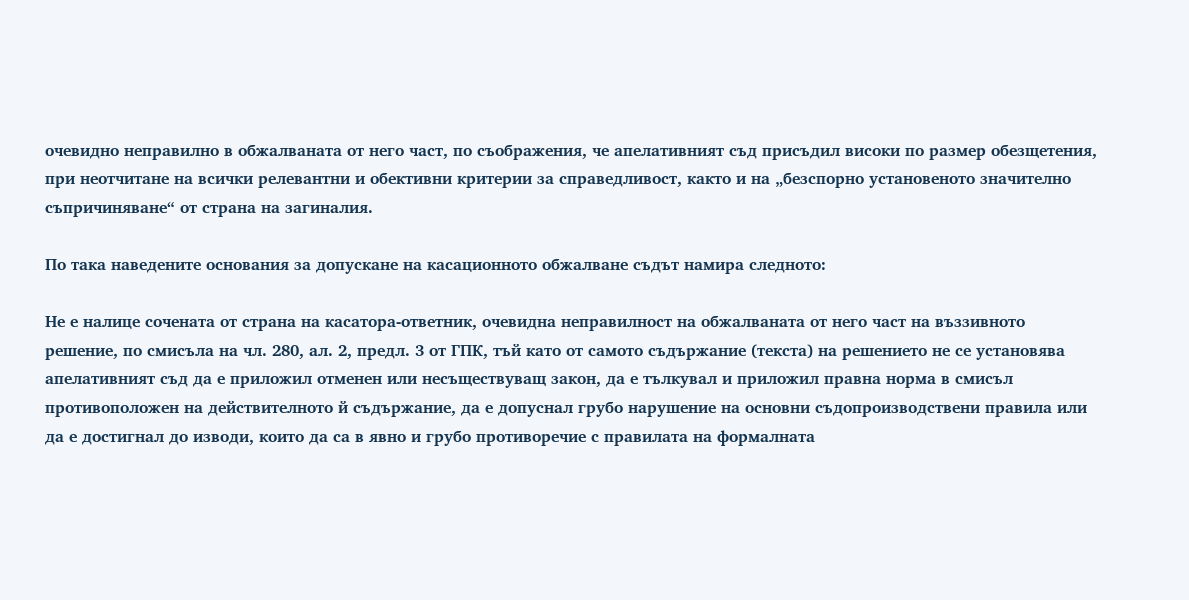очевидно неправилно в обжалваната от него част, по съображения, че апелативният съд присъдил високи по размер обезщетения, при неотчитане на всички релевантни и обективни критерии за справедливост, както и на „безспорно установеното значително съпричиняване“ от страна на загиналия.

По така наведените основания за допускане на касационното обжалване съдът намира следното:

Не е налице сочената от страна на касатора-ответник, очевидна неправилност на обжалваната от него част на въззивното решение, по смисъла на чл. 280, ал. 2, предл. 3 от ГПК, тъй като от самото съдържание (текста) на решението не се установява апелативният съд да е приложил отменен или несъществуващ закон, да е тълкувал и приложил правна норма в смисъл противоположен на действителното й съдържание, да е допуснал грубо нарушение на основни съдопроизводствени правила или да е достигнал до изводи, които да са в явно и грубо противоречие с правилата на формалната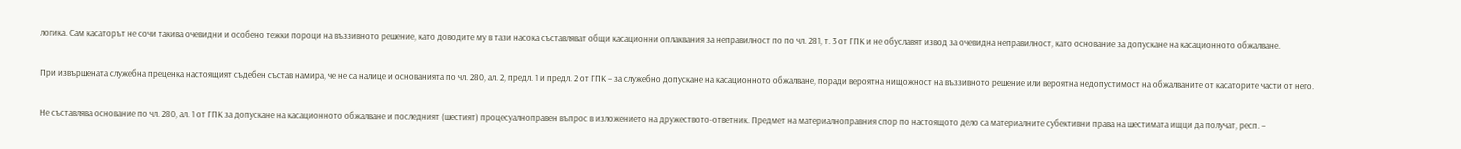логика. Сам касаторът не сочи такива очевидни и особено тежки пороци на въззивното решение, като доводите му в тази насока съставляват общи касационни оплаквания за неправилност по по чл. 281, т. 3 от ГПК и не обуславят извод за очевидна неправилност, като основание за допускане на касационното обжалване.

При извършената служебна преценка настоящият съдебен състав намира, че не са налице и основанията по чл. 280, ал. 2, предл. 1 и предл. 2 от ГПК – за служебно допускане на касационното обжалване, поради вероятна нищожност на въззивното решение или вероятна недопустимост на обжалваните от касаторите части от него.

Не съставлява основание по чл. 280, ал. 1 от ГПК за допускане на касационното обжалване и последният (шестият) процесуалноправен въпрос в изложението на дружеството-ответник. Предмет на материалноправния спор по настоящото дело са материалните субективни права на шестимата ищци да получат, респ. –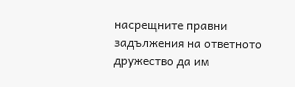насрещните правни задължения на ответното дружество да им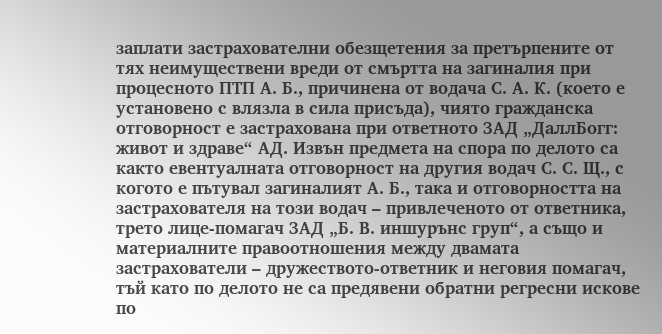заплати застрахователни обезщетения за претърпените от тях неимуществени вреди от смъртта на загиналия при процесното ПТП А. Б., причинена от водача С. А. К. (което е установено с влязла в сила присъда), чиято гражданска отговорност е застрахована при ответното ЗАД „ДаллБогг: живот и здраве“ АД. Извън предмета на спора по делото са както евентуалната отговорност на другия водач С. С. Щ., с когото е пътувал загиналият А. Б., така и отговорността на застрахователя на този водач – привлеченото от ответника, трето лице-помагач ЗАД „Б. В. иншурънс груп“, а също и материалните правоотношения между двамата застрахователи – дружеството-ответник и неговия помагач, тъй като по делото не са предявени обратни регресни искове по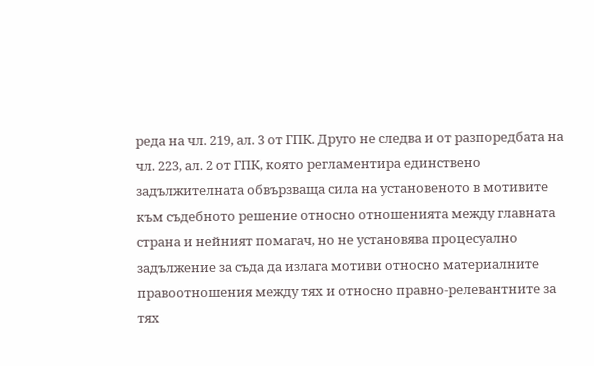реда на чл. 219, ал. 3 от ГПК. Друго не следва и от разпоредбата на чл. 223, ал. 2 от ГПК, която регламентира единствено задължителната обвързваща сила на установеното в мотивите към съдебното решение относно отношенията между главната страна и нейният помагач, но не установява процесуално задължение за съда да излага мотиви относно материалните правоотношения между тях и относно правно-релевантните за тях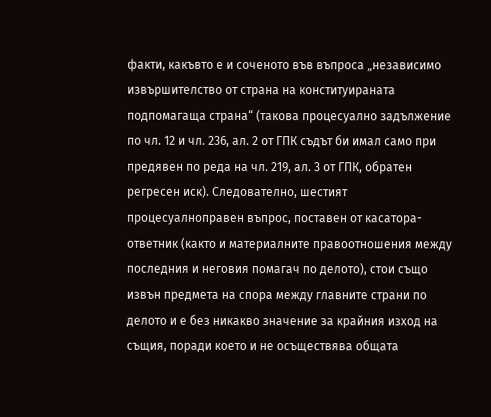факти, какъвто е и соченото във въпроса „независимо извършителство от страна на конституираната подпомагаща страна“ (такова процесуално задължение по чл. 12 и чл. 236, ал. 2 от ГПК съдът би имал само при предявен по реда на чл. 219, ал. 3 от ГПК, обратен регресен иск). Следователно, шестият процесуалноправен въпрос, поставен от касатора-ответник (както и материалните правоотношения между последния и неговия помагач по делото), стои също извън предмета на спора между главните страни по делото и е без никакво значение за крайния изход на същия, поради което и не осъществява общата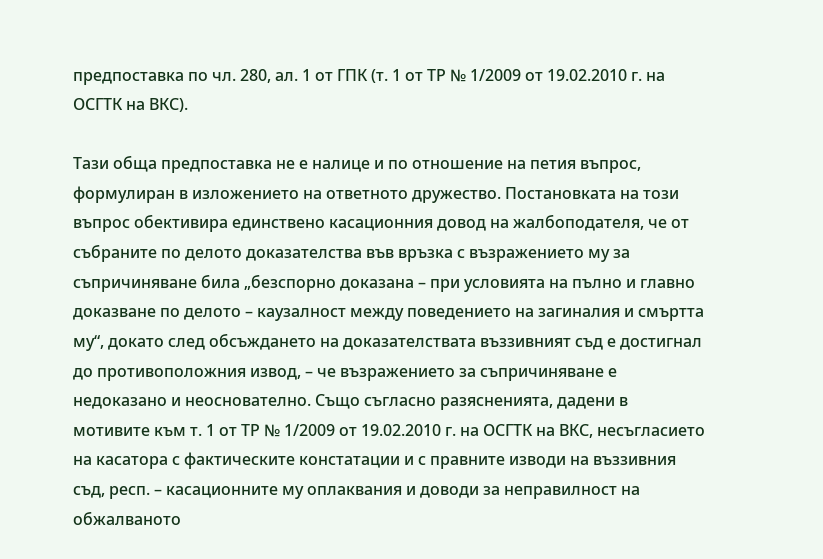предпоставка по чл. 280, ал. 1 от ГПК (т. 1 от ТР № 1/2009 от 19.02.2010 г. на ОСГТК на ВКС).

Тази обща предпоставка не е налице и по отношение на петия въпрос, формулиран в изложението на ответното дружество. Постановката на този въпрос обективира единствено касационния довод на жалбоподателя, че от събраните по делото доказателства във връзка с възражението му за съпричиняване била „безспорно доказана – при условията на пълно и главно доказване по делото – каузалност между поведението на загиналия и смъртта му“, докато след обсъждането на доказателствата въззивният съд е достигнал до противоположния извод, – че възражението за съпричиняване е недоказано и неоснователно. Също съгласно разясненията, дадени в мотивите към т. 1 от ТР № 1/2009 от 19.02.2010 г. на ОСГТК на ВКС, несъгласието на касатора с фактическите констатации и с правните изводи на въззивния съд, респ. – касационните му оплаквания и доводи за неправилност на обжалваното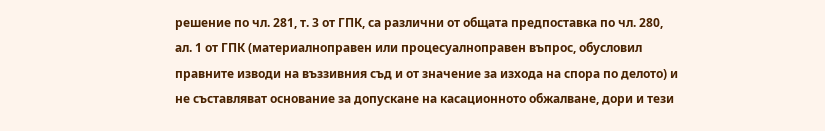решение по чл. 281, т. 3 от ГПК, са различни от общата предпоставка по чл. 280, ал. 1 от ГПК (материалноправен или процесуалноправен въпрос, обусловил правните изводи на въззивния съд и от значение за изхода на спора по делото) и не съставляват основание за допускане на касационното обжалване, дори и тези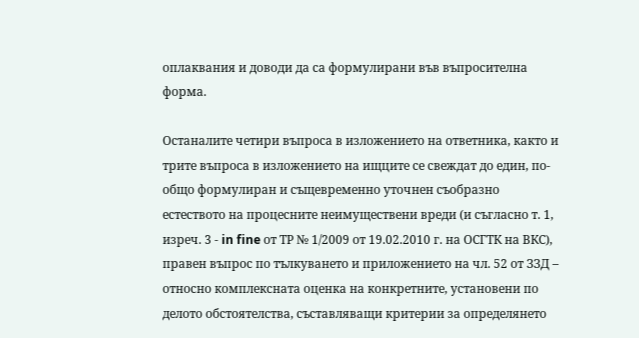оплаквания и доводи да са формулирани във въпросителна форма.

Останалите четири въпроса в изложението на ответника, както и трите въпроса в изложението на ищците се свеждат до един, по-общо формулиран и същевременно уточнен съобразно естеството на процесните неимуществени вреди (и съгласно т. 1, изреч. 3 - in fine от ТР № 1/2009 от 19.02.2010 г. на ОСГТК на ВКС), правен въпрос по тълкуването и приложението на чл. 52 от ЗЗД – относно комплексната оценка на конкретните, установени по делото обстоятелства, съставляващи критерии за определянето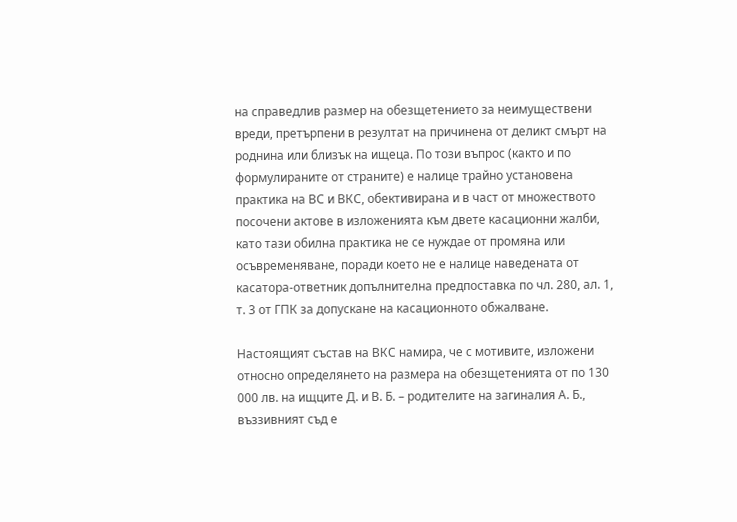на справедлив размер на обезщетението за неимуществени вреди, претърпени в резултат на причинена от деликт смърт на роднина или близък на ищеца. По този въпрос (както и по формулираните от страните) е налице трайно установена практика на ВС и ВКС, обективирана и в част от множеството посочени актове в изложенията към двете касационни жалби, като тази обилна практика не се нуждае от промяна или осъвременяване, поради което не е налице наведената от касатора-ответник допълнителна предпоставка по чл. 280, ал. 1, т. 3 от ГПК за допускане на касационното обжалване.

Настоящият състав на ВКС намира, че с мотивите, изложени относно определянето на размера на обезщетенията от по 130 000 лв. на ищците Д. и В. Б. – родителите на загиналия А. Б., въззивният съд е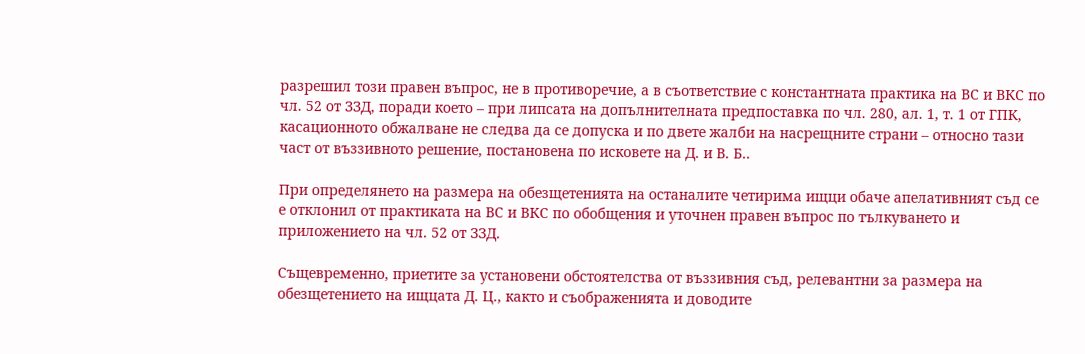разрешил този правен въпрос, не в противоречие, а в съответствие с константната практика на ВС и ВКС по чл. 52 от ЗЗД, поради което – при липсата на допълнителната предпоставка по чл. 280, ал. 1, т. 1 от ГПК, касационното обжалване не следва да се допуска и по двете жалби на насрещните страни – относно тази част от въззивното решение, постановена по исковете на Д. и В. Б..

При определянето на размера на обезщетенията на останалите четирима ищци обаче апелативният съд се е отклонил от практиката на ВС и ВКС по обобщения и уточнен правен въпрос по тълкуването и приложението на чл. 52 от ЗЗД.

Същевременно, приетите за установени обстоятелства от въззивния съд, релевантни за размера на обезщетението на ищцата Д. Ц., както и съображенията и доводите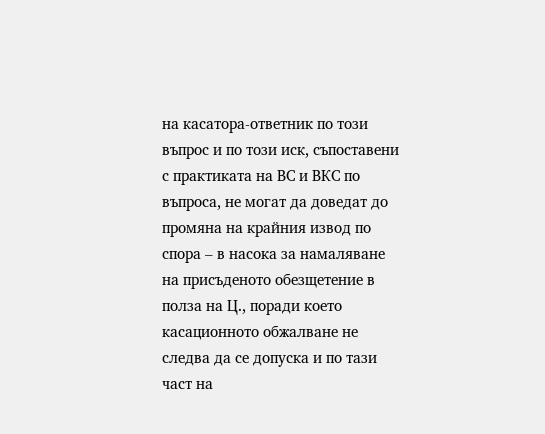на касатора-ответник по този въпрос и по този иск, съпоставени с практиката на ВС и ВКС по въпроса, не могат да доведат до промяна на крайния извод по спора – в насока за намаляване на присъденото обезщетение в полза на Ц., поради което касационното обжалване не следва да се допуска и по тази част на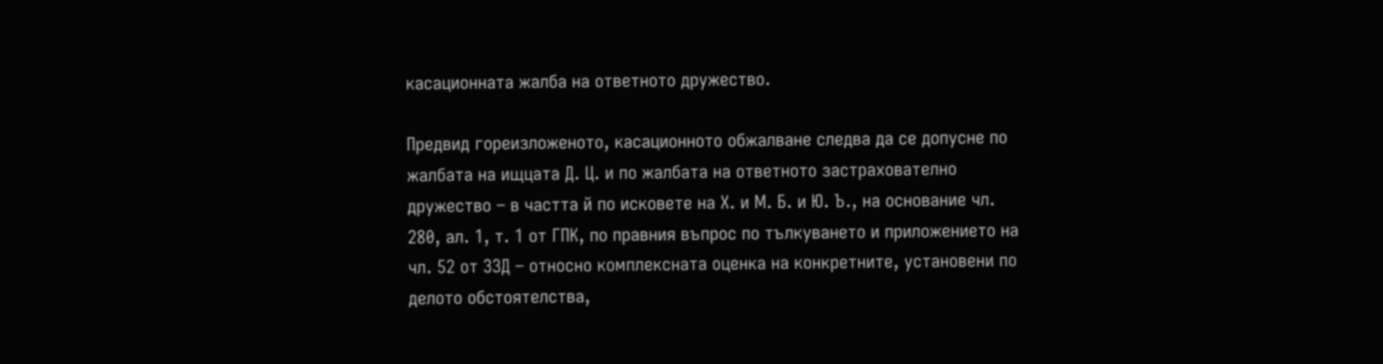касационната жалба на ответното дружество.

Предвид гореизложеното, касационното обжалване следва да се допусне по жалбата на ищцата Д. Ц. и по жалбата на ответното застрахователно дружество – в частта й по исковете на Х. и М. Б. и Ю. Ъ., на основание чл. 280, ал. 1, т. 1 от ГПК, по правния въпрос по тълкуването и приложението на чл. 52 от ЗЗД – относно комплексната оценка на конкретните, установени по делото обстоятелства,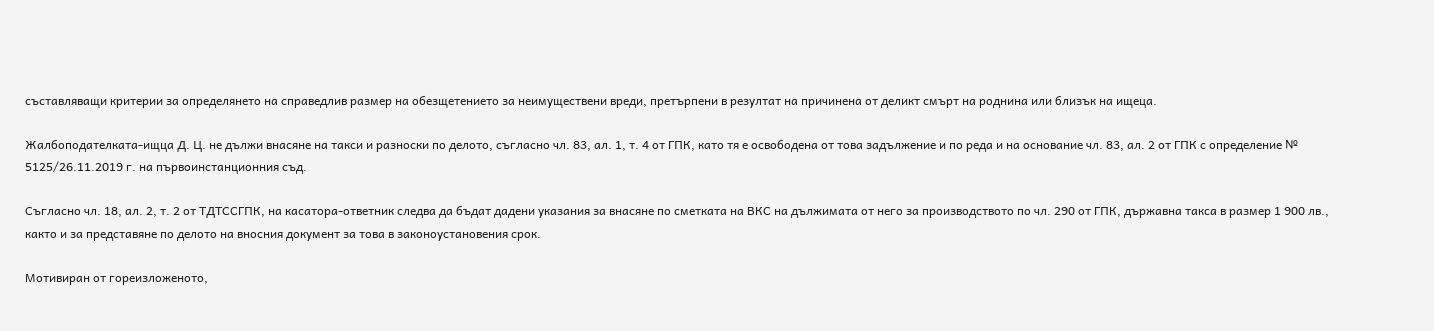съставляващи критерии за определянето на справедлив размер на обезщетението за неимуществени вреди, претърпени в резултат на причинена от деликт смърт на роднина или близък на ищеца.

Жалбоподателката-ищца Д. Ц. не дължи внасяне на такси и разноски по делото, съгласно чл. 83, ал. 1, т. 4 от ГПК, като тя е освободена от това задължение и по реда и на основание чл. 83, ал. 2 от ГПК с определение № 5125/26.11.2019 г. на първоинстанционния съд.

Съгласно чл. 18, ал. 2, т. 2 от ТДТССГПК, на касатора-ответник следва да бъдат дадени указания за внасяне по сметката на ВКС на дължимата от него за производството по чл. 290 от ГПК, държавна такса в размер 1 900 лв., както и за представяне по делото на вносния документ за това в законоустановения срок.

Мотивиран от гореизложеното,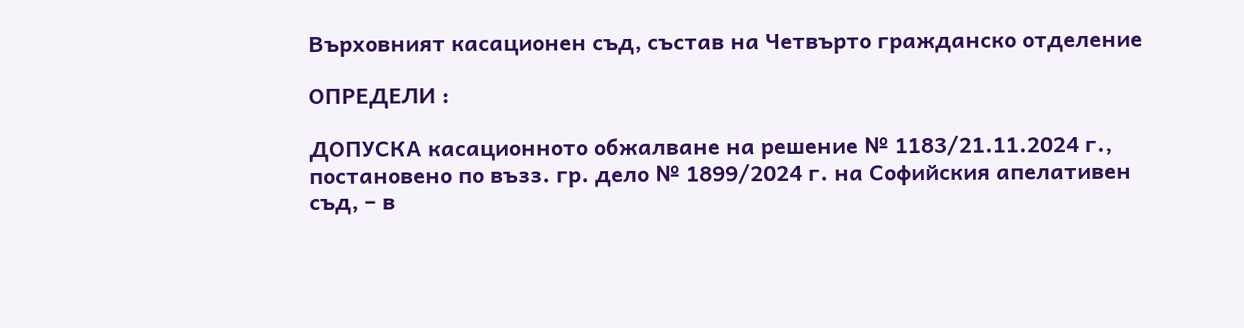Върховният касационен съд, състав на Четвърто гражданско отделение

ОПРЕДЕЛИ :

ДОПУСКА касационното обжалване на решение № 1183/21.11.2024 г., постановено по възз. гр. дело № 1899/2024 г. на Софийския апелативен съд, – в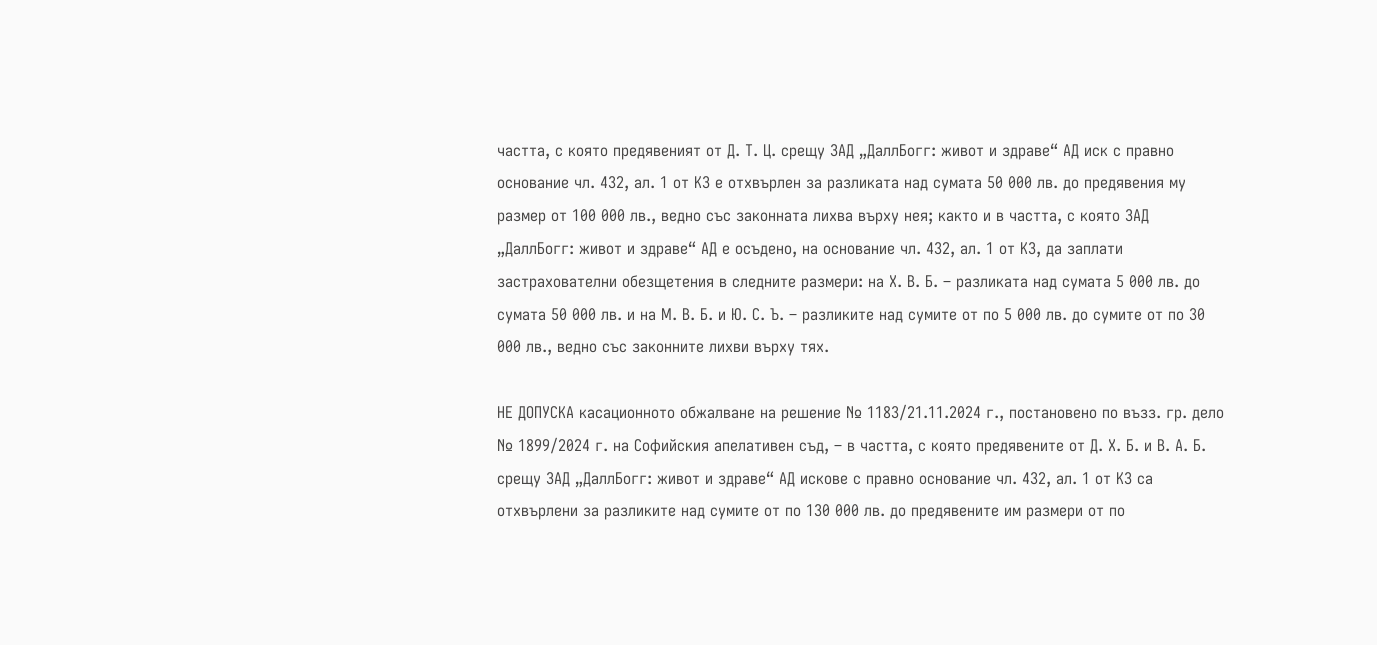частта, с която предявеният от Д. Т. Ц. срещу ЗАД „ДаллБогг: живот и здраве“ АД иск с правно основание чл. 432, ал. 1 от КЗ е отхвърлен за разликата над сумата 50 000 лв. до предявения му размер от 100 000 лв., ведно със законната лихва върху нея; както и в частта, с която ЗАД „ДаллБогг: живот и здраве“ АД е осъдено, на основание чл. 432, ал. 1 от КЗ, да заплати застрахователни обезщетения в следните размери: на Х. В. Б. – разликата над сумата 5 000 лв. до сумата 50 000 лв. и на М. В. Б. и Ю. С. Ъ. – разликите над сумите от по 5 000 лв. до сумите от по 30 000 лв., ведно със законните лихви върху тях.

НЕ ДОПУСКА касационното обжалване на решение № 1183/21.11.2024 г., постановено по възз. гр. дело № 1899/2024 г. на Софийския апелативен съд, – в частта, с която предявените от Д. Х. Б. и В. А. Б. срещу ЗАД „ДаллБогг: живот и здраве“ АД искове с правно основание чл. 432, ал. 1 от КЗ са отхвърлени за разликите над сумите от по 130 000 лв. до предявените им размери от по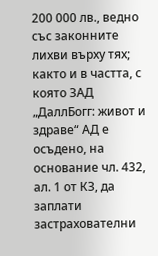200 000 лв., ведно със законните лихви върху тях; както и в частта, с която ЗАД „ДаллБогг: живот и здраве“ АД е осъдено, на основание чл. 432, ал. 1 от КЗ, да заплати застрахователни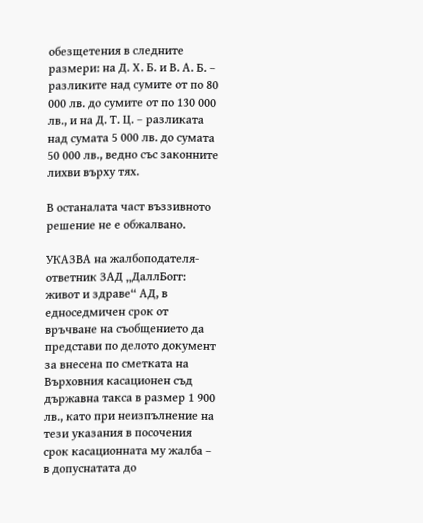обезщетения в следните размери: на Д. Х. Б. и В. А. Б. – разликите над сумите от по 80 000 лв. до сумите от по 130 000 лв., и на Д. Т. Ц. – разликата над сумата 5 000 лв. до сумата 50 000 лв., ведно със законните лихви върху тях.

В останалата част въззивното решение не е обжалвано.

УКАЗВА на жалбоподателя-ответник ЗАД „ДаллБогг: живот и здраве“ АД, в едноседмичен срок от връчване на съобщението да представи по делото документ за внесена по сметката на Върховния касационен съд държавна такса в размер 1 900 лв., като при неизпълнение на тези указания в посочения срок касационната му жалба – в допуснатата до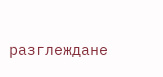разглеждане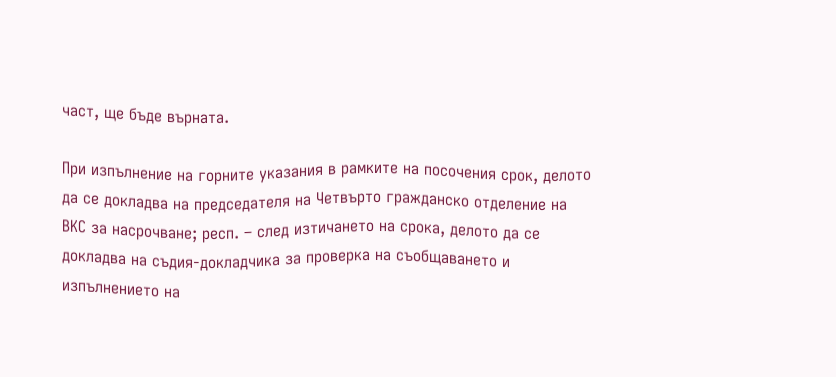част, ще бъде върната.

При изпълнение на горните указания в рамките на посочения срок, делото да се докладва на председателя на Четвърто гражданско отделение на ВКС за насрочване; респ. – след изтичането на срока, делото да се докладва на съдия-докладчика за проверка на съобщаването и изпълнението на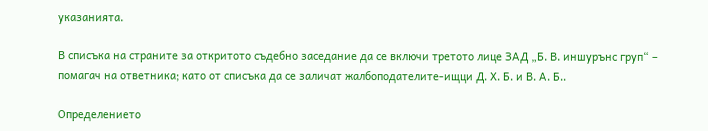указанията.

В списъка на страните за откритото съдебно заседание да се включи третото лице ЗАД „Б. В. иншурънс груп“ – помагач на ответника; като от списъка да се заличат жалбоподателите-ищци Д. Х. Б. и В. А. Б..

Определението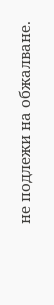не подлежи на обжалване.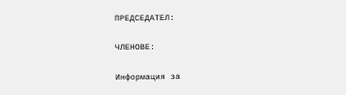ПРЕДСЕДАТЕЛ:

ЧЛЕНОВЕ:

Информация за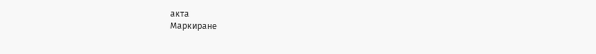акта
Маркиране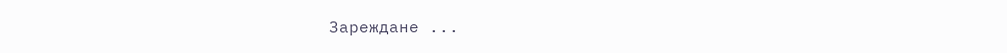Зареждане ...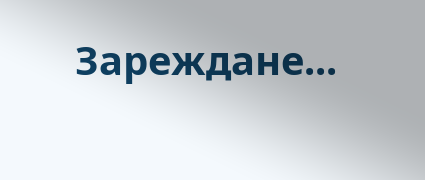Зареждане...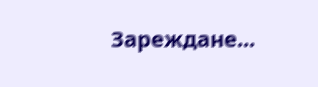Зареждане...